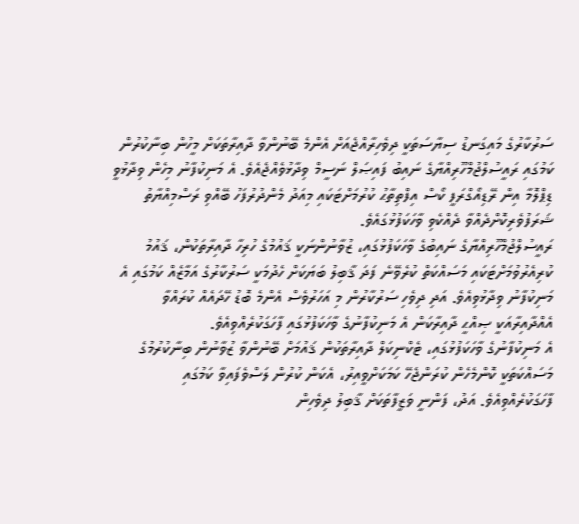ސަރުކާރުގެ މައިގަނޑު ސިޔާސަތަކީ ދިވެހިރާއްޖެއަށް އެންމެ ބޭނުންވާ ދާއިރާތަކަށް މީހުން ބިނާކުރުން ކަމުގައި ރައީސުލްޖުމްހޫރިއްޔާގެ ނައިބު ފައިޞަލް ނަސީމް ވިދާޅުވެއްޖެއެވެ. އެ މަނިކުފާނު މިހެން ވިދާޅުވީ ޑިޕްލޮމާ އިން ރޭޑިއޯގްރަފީ ކޯސް އިފްތިތާޙު ކުރުމަށްޓަކައި މިއަދު މެންދުރުފަހު ބޭއްވި ރަސްމިއްޔާތު ޝަރަފުވެރިކޮށްދެއްވާ ދެއްކެވި ވާހަކަފުޅުގައެވެ.
ރައީސުލްޖުމްހޫރިއްޔާގެ ނައިބުގެ ވާހަކަފުޅުގައި، ޒުވާނުންނަކީ ޤައުމުގެ ހުރިހާ ދާއިރާތަކުން، ޤައުމު ކުރިއެރުވުމަށްޓަކައި މަސައްކަތް ކުރެވޭނެ ފަދަ ޤާބިލު ބަޔަކަށް ހެދުމަކީ ސަރުކާރުގެ އަމާޒެއް ކަމުގައި އެ މަނިކުފާނު ވިދާޅުވިއެވެ. އަދި ދިވެހި ސަރުކާރުން މި އަހަރުވެސް އެންމެ ބޮޑު ހޭދައެއް ކުރައްވާ އެއްދާއިރާއަކީ ޞިއްޙީ ދާއިރާކަން އެ މަނިކުފާނުގެ ވާހަކަފުޅުގައި ފާހަގަކުރެއްވިއެވެ.
އެ މަނިކުފާނުގެ ވާހަކަފުޅުގައި، ޓެކްނިކަލް ދާއިރާތަކުން ޤައުމަށް ބޭނުންވާ ޒުވާނުން ބިނާކުރުމުގެ މަސައްކަތަކީ ކޮންމެހެން ކުރަންޖެހޭ ކަމަކަށްވީއިރު، އެކަން ކުރުން ލަސްވެފައިވާ ކަމުގައި ފާހަގަކުރެއްވިއެވެ. އަދު، ފަންނީ ވަޒީފާތަކަށް ޤާބިލު ދިވެހިން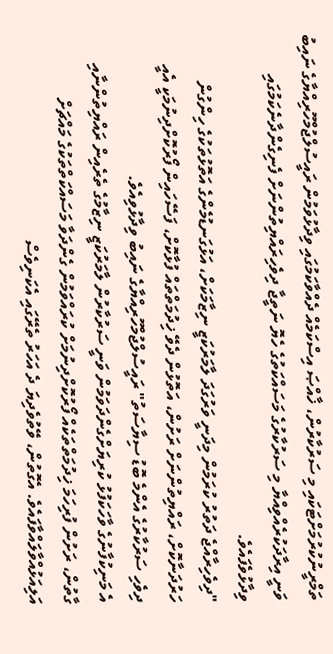ތަމްރީނުކުރުމަށްޓަކައި މި ސަރުކާރުން، ޚާއްޞަ އިސްކަމެއް ދެއްވާކަމުގައި ވިދާޅުވަމުން ރައީސުލްޖުމްހޫރިއްޔާގެ ނައިބު ވަނީ އިރާދަކުރެއްވިއްޔާ މި ސަރުކާރުގެ މަސައްކަތުގެ ހެޔޮ ނަތީޖާ ދިވެހިރައްޔިތުންނަށް ފެނިގެންދާނެކަމުގައި ވިދާޅުވެފައެވެ.
"ދިވެހިރާއްޖެ ދަތުރު ކުރަމުން މިދަނީ ވަރުގަދަ ލާމަރުކަޒީ ނިޒާމަކަށް، އަޅުގަނޑުމެންގެ އަތޮޅުތަކުގެ ހިންގުން ހަރުދަނާކޮށް، ރައްޔިތުންނަށް ރަށުން، އަތޮޅުން ދެވޭ ޚިދުމަތްތައް ފުޅާކޮށް، ފަސޭހައިން ފޯރުކޮށްދިނުމަކީ އެއީ ދިވެހި ސަރުކާރުގެ އެންމެ ބޮޑު ސިޔާސަތު" ރައީސުލްޖުމްހޫރިއްޔާގެ ނައިބު ވިދާޅުވިއެވެ.
އެ މަނިކުފާނުގެ ވާހަކަފުޅު ކުރިޔަށްގެންދަވަމުން ވަނީ ސަރުކާރުން ލާމަރުކަޒީ ނިޒާމުގެ ތެރެއިން ރައްޔިތުންނާއި ގާތުން، ރަށުން ފުރިހަމަ ޚިދުމަތްތަކެއް ފޯރުކޮށްދިނުމަށް ކުރައްވަމުން ގެންދަވާ މަސައްކަތްތަކުގެ މައްޗަށް އަލިއަޅުއްވާލައްވާފައެވެ. އެގޮތުން، ވޭތުވެދިޔަ ދެ އަހަރު ތެރޭގައި އެކަނިވެސް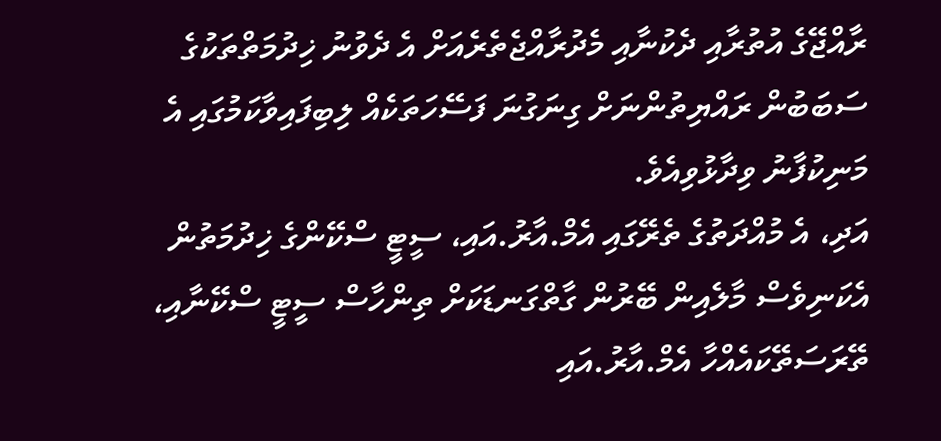ރާއްޖޭގެ އުތުރާއި ދެކުނާއި މެދުރާއްޖެތެރެއަށް އެ ދެވުނު ޚިދުމަތްތަކުގެ ސަބަބުން ރައްޔިތުންނަށް ގިނަގުނަ ފަސޭހަތަކެއް ލިބިފައިވާކަމުގައި އެ މަނިކުފާނު ވިދާޅުވިއެވެ.
އަދި، އެ މުއްދަތުގެ ތެރޭގައި އެމް.އާރު.އައި، ސީޓީ ސްކޭންގެ ޚިދުމަތުން އެކަނިވެސް މާލެއިން ބޭރުން ގާތްގަނޑަކަށް ތިންހާސް ސީޓީ ސްކޭނާއި، ތޭރަސަތޭކައެއްހާ އެމް.އާރު.އައި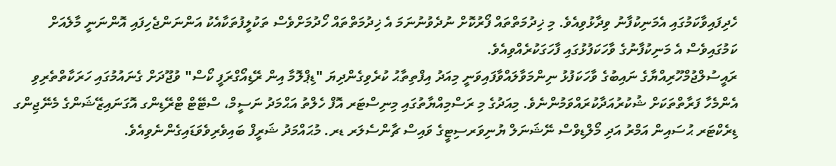ހެދިފައިވާކަމުގައި އެމަނިކުފާނު ވިދާޅުވިއެވެ. މި ޚިދުމަތްތައް ފޯރުކޮށް ނުދެވުނުނަމަ އެ ޚިދުމަތްތައް ހޯދުމަށްވެސް ތަކުލީފުތަކާއެކު އަންނަންޖެހިފައި އޮންނަނީ މާލެއަށް ކަމުގައިވެސް އެ މަނިކުފާނުގެ ވާހަކަފުޅުގައި ފާހަގަކުރެއްވިއެވެ.
ރައީސުލްޖުމްހޫރިއްޔާގެ ނައިބުގެ ވާހަކަފުޅު ނިންމަވާލައްވާފައިވަނީ މިއަދު އިފްތިތާޙު ކުރެވިގެންދިޔަ "ޑިޕްލޮމާ އިން ރޭޑިއޯގްރަފީ ކޯސް" ވުޖޫދަށް ގެނައުމުގައި ހަރަކާތްތެރިވި އެންމެހާ ފަރާތްތަކަށް ޝުކުރުއަދާކުރައްވަމުންނެވެ. މިއަދުގެ މި ރަސްމިއްޔާތުގައި މިނިސްޓަރ އޮފް ހެލްތު އަޙްމަދު ނަސީމް، ސްޓޭޓް ޓްރޭޑިންގ އޮގަނައިޒޭޝަންގެ މެނޭޖިންގ ޑިރެކްޓަރ ޙުސައިން އަމްރު އަދި މޯލްޑިވްސް ނޭޝަނަލް ޔުނިވަރސިޓީގެ ވައިސް ޗާންސެލަރ ޑރ. މުޙައްމަދު ޝަރީފް ބައިވެރިވެވަޑައިގެންނެވިއެވެ.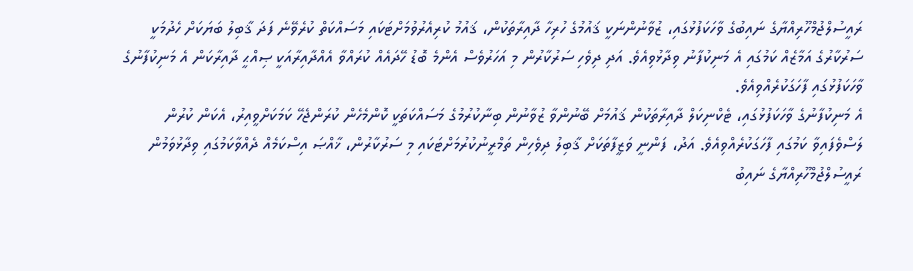ރައީސުލްޖުމްހޫރިއްޔާގެ ނައިބުގެ ވާހަކަފުޅުގައި، ޒުވާނުންނަކީ ޤައުމުގެ ހުރިހާ ދާއިރާތަކުން، ޤައުމު ކުރިއެރުވުމަށްޓަކައި މަސައްކަތް ކުރެވޭނެ ފަދަ ޤާބިލު ބަޔަކަށް ހެދުމަކީ ސަރުކާރުގެ އަމާޒެއް ކަމުގައި އެ މަނިކުފާނު ވިދާޅުވިއެވެ. އަދި ދިވެހި ސަރުކާރުން މި އަހަރުވެސް އެންމެ ބޮޑު ހޭދައެއް ކުރައްވާ އެއްދާއިރާއަކީ ޞިއްޙީ ދާއިރާކަން އެ މަނިކުފާނުގެ ވާހަކަފުޅުގައި ފާހަގަކުރެއްވިއެވެ.
އެ މަނިކުފާނުގެ ވާހަކަފުޅުގައި، ޓެކްނިކަލް ދާއިރާތަކުން ޤައުމަށް ބޭނުންވާ ޒުވާނުން ބިނާކުރުމުގެ މަސައްކަތަކީ ކޮންމެހެން ކުރަންޖެހޭ ކަމަކަށްވީއިރު، އެކަން ކުރުން ލަސްވެފައިވާ ކަމުގައި ފާހަގަކުރެއްވިއެވެ. އަދު، ފަންނީ ވަޒީފާތަކަށް ޤާބިލު ދިވެހިން ތަމްރީނުކުރުމަށްޓަކައި މި ސަރުކާރުން، ޚާއްޞަ އިސްކަމެއް ދެއްވާކަމުގައި ވިދާޅުވަމުން ރައީސުލްޖުމްހޫރިއްޔާގެ ނައިބު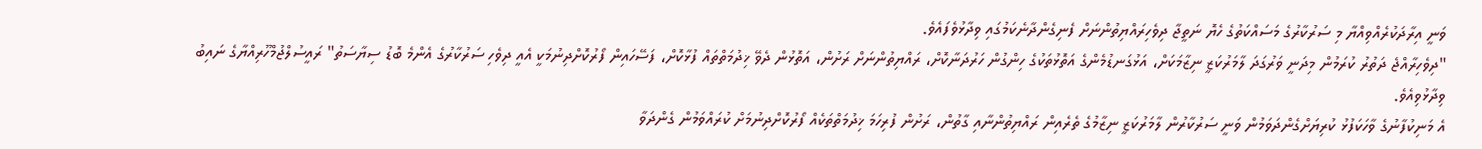ވަނީ އިރާދަކުރެއްވިއްޔާ މި ސަރުކާރުގެ މަސައްކަތުގެ ހެޔޮ ނަތީޖާ ދިވެހިރައްޔިތުންނަށް ފެނިގެންދާނެކަމުގައި ވިދާޅުވެފައެވެ.
"ދިވެހިރާއްޖެ ދަތުރު ކުރަމުން މިދަނީ ވަރުގަދަ ލާމަރުކަޒީ ނިޒާމަކަށް، އަޅުގަނޑުމެންގެ އަތޮޅުތަކުގެ ހިންގުން ހަރުދަނާކޮށް، ރައްޔިތުންނަށް ރަށުން، އަތޮޅުން ދެވޭ ޚިދުމަތްތައް ފުޅާކޮށް، ފަސޭހައިން ފޯރުކޮށްދިނުމަކީ އެއީ ދިވެހި ސަރުކާރުގެ އެންމެ ބޮޑު ސިޔާސަތު" ރައީސުލްޖުމްހޫރިއްޔާގެ ނައިބު ވިދާޅުވިއެވެ.
އެ މަނިކުފާނުގެ ވާހަކަފުޅު ކުރިޔަށްގެންދަވަމުން ވަނީ ސަރުކާރުން ލާމަރުކަޒީ ނިޒާމުގެ ތެރެއިން ރައްޔިތުންނާއި ގާތުން، ރަށުން ފުރިހަމަ ޚިދުމަތްތަކެއް ފޯރުކޮށްދިނުމަށް ކުރައްވަމުން ގެންދަވާ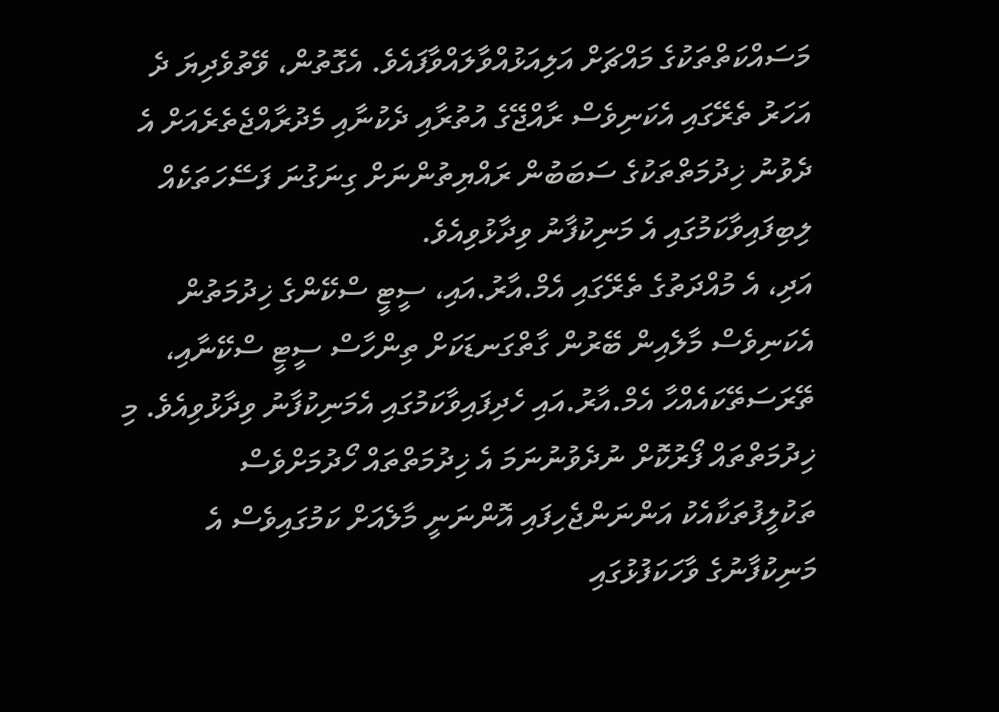މަސައްކަތްތަކުގެ މައްޗަށް އަލިއަޅުއްވާލައްވާފައެވެ. އެގޮތުން، ވޭތުވެދިޔަ ދެ އަހަރު ތެރޭގައި އެކަނިވެސް ރާއްޖޭގެ އުތުރާއި ދެކުނާއި މެދުރާއްޖެތެރެއަށް އެ ދެވުނު ޚިދުމަތްތަކުގެ ސަބަބުން ރައްޔިތުންނަށް ގިނަގުނަ ފަސޭހަތަކެއް ލިބިފައިވާކަމުގައި އެ މަނިކުފާނު ވިދާޅުވިއެވެ.
އަދި، އެ މުއްދަތުގެ ތެރޭގައި އެމް.އާރު.އައި، ސީޓީ ސްކޭންގެ ޚިދުމަތުން އެކަނިވެސް މާލެއިން ބޭރުން ގާތްގަނޑަކަށް ތިންހާސް ސީޓީ ސްކޭނާއި، ތޭރަސަތޭކައެއްހާ އެމް.އާރު.އައި ހެދިފައިވާކަމުގައި އެމަނިކުފާނު ވިދާޅުވިއެވެ. މި ޚިދުމަތްތައް ފޯރުކޮށް ނުދެވުނުނަމަ އެ ޚިދުމަތްތައް ހޯދުމަށްވެސް ތަކުލީފުތަކާއެކު އަންނަންޖެހިފައި އޮންނަނީ މާލެއަށް ކަމުގައިވެސް އެ މަނިކުފާނުގެ ވާހަކަފުޅުގައި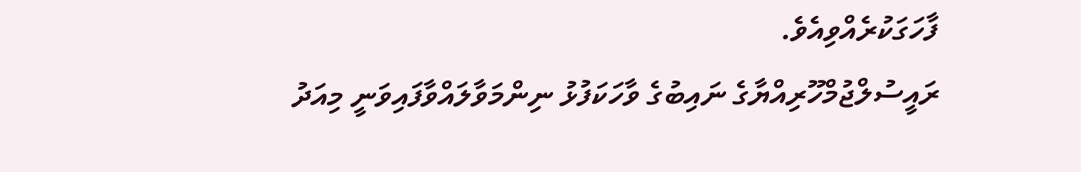ފާހަގަކުރެއްވިއެވެ.
ރައީސުލްޖުމްހޫރިއްޔާގެ ނައިބުގެ ވާހަކަފުޅު ނިންމަވާލައްވާފައިވަނީ މިއަދު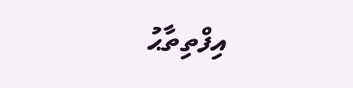އިފްތިތާޙު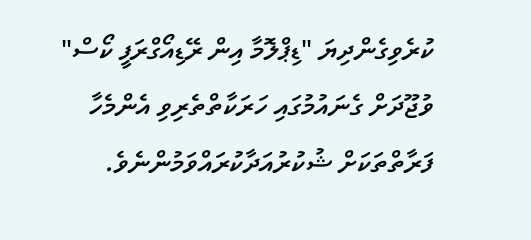ކުރެވިގެންދިޔަ "ޑިޕްލޮމާ އިން ރޭޑިއޯގްރަފީ ކޯސް" ވުޖޫދަށް ގެނައުމުގައި ހަރަކާތްތެރިވި އެންމެހާ ފަރާތްތަކަށް ޝުކުރުއަދާކުރައްވަމުންނެވެ.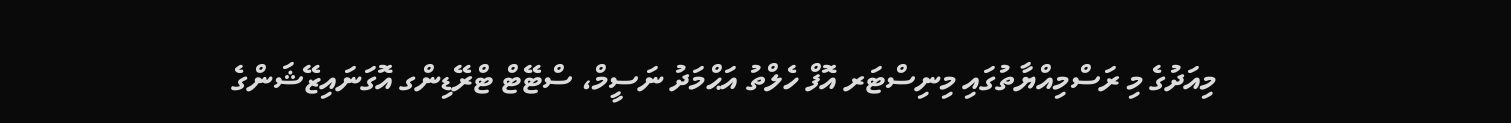މިއަދުގެ މި ރަސްމިއްޔާތުގައި މިނިސްޓަރ އޮފް ހެލްތު އަޙްމަދު ނަސީމް، ސްޓޭޓް ޓްރޭޑިންގ އޮގަނައިޒޭޝަންގެ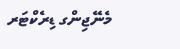މެނޭޖިންގ ޑިރެކްޓަރ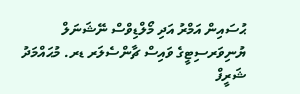ޙުސައިން އަމްރު އަދި މޯލްޑިވްސް ނޭޝަނަލް ޔުނިވަރސިޓީގެ ވައިސް ޗާންސެލަރ ޑރ. މުޙައްމަދު ޝަރީފް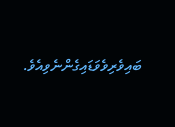ބައިވެރިވެވަޑައިގެންނެވިއެވެ.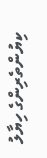ކިޔުންތެރިންގެ ހިޔާލު